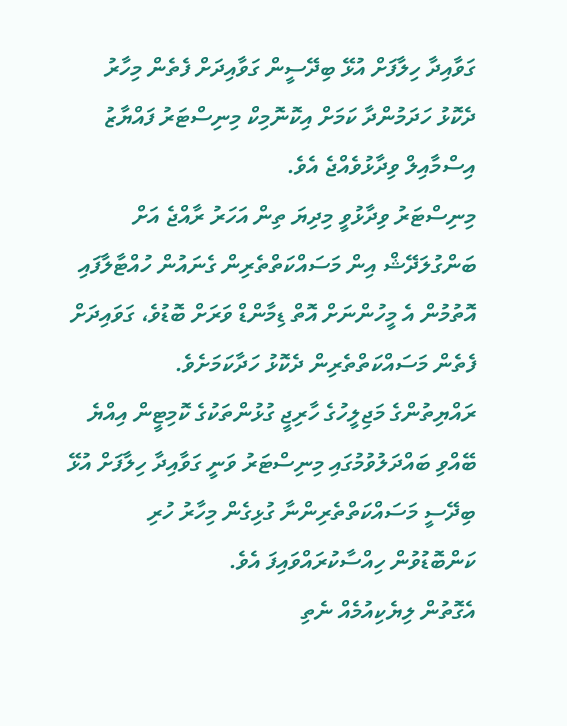ގަވާއިދާ ހިލާފަށް އުޅޭ ބިދޭސީން ގަވާއިދަށް ފެތެން މިހާރު ދެކޮޅު ހަދަމުންދާ ކަމަށް އިކޮނޮމިކް މިނިސްޓަރު ފައްޔާޒު އިސްމާއިލް ވިދާޅުވެއްޖެ އެވެ.
މިނިސްޓަރު ވިދާޅުވީ މިދިޔަ ތިން އަހަރު ރާއްޖެ އަށް ބަންގުލަދޭޝް އިން މަސައްކަތްތެރިން ގެނައުން ހުއްޓާލާފައި އޮތުމުން އެ މީހުންނަށް އޮތް ޑިމާންޑް ވަރަށް ބޮޑުވެ، ގަވައިދަށް ފެތެން މަސައްކަތްތެރިން ދެކޮޅު ހަދާކަމަށެވެ.
ރައްޔިތުންގެ މަޖިލީހުގެ ހާރިޖީ ގުޅުންތަކުގެ ކޮމިޓީން އިއްޔެ ބޭއްވި ބައްދަލުވުމުގައި މިނިސްޓަރު ވަނީ ގަވާއިދާ ހިލާފަށް އުޅޭ ބިދޭސީ މަސައްކަތްތެރިންނާ ގުޅިގެން މިހާރު ހުރި ކަންބޮޑުވުން ހިއްސާކުރައްވައިފަ އެވެ.
އެގޮތުން ލިޔެކިއުމެއް ނެތި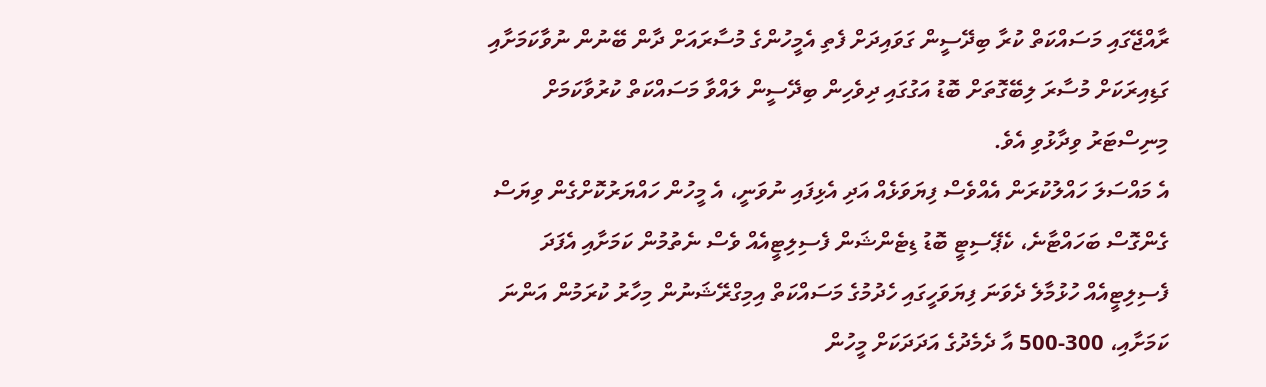ރާއްޖޭގައި މަސައްކަތް ކުރާ ބިދޭސީން ގަވައިދަށް ފެތި އެމީހުންގެ މުސާރައަށް ދާން ބޭނުން ނުވާކަމަށާއި ގަޑިއިރަކަށް މުސާރަ ލިބޭގޮތަށް ބޮޑު އަގުގައި ދިވެހިން ބިދޭސީން ލައްވާ މަސައްކަތް ކުރުވާކަމަށް މިނިސްޓަރު ވިދާޅުވި އެވެ.
އެ މައްސަލަ ހައްލުކުރަން އެއްވެސް ފިޔަވަޅެއް އަދި އެޅިފައި ނުވަނީ، އެ މީހުން ހައްޔަރުކޮށްގެން ވިޔަސް ގެންގޮސް ބަހައްޓާނެ، ކެޕޭސިޓީ ބޮޑު ޑިޓެންޝަން ފެސިލިޓީއެއް ވެސް ނެތުމުން ކަމަށާއި އެފަދަ ފެސިލިޓީއެއް ހުޅުމާލެ ދެވަނަ ފިޔަވަހީގައި ހެދުމުގެ މަސައްކަތް އިމިގްރޭޝަނުން މިހާރު ކުރަމުން އަންނަ ކަމަށާއި، 300-500 އާ ދެމެދުގެ އަދަދަކަށް މީހުން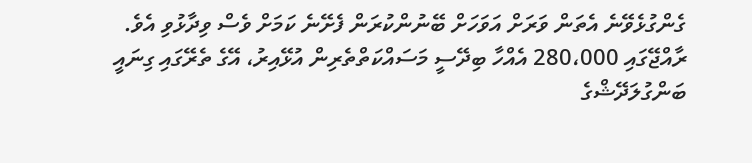ގެންގުޅެވޭނެ އެތަން ވަރަށް އަވަހަށް ބޭނުންކުރަން ފެށޭނެ ކަމަށް ވެސް ވިދާޅުވި އެވެ.
ރާއްޖޭގައި 280،000 އެއްހާ ބިދޭސީ މަސައްކަތްތެރިން އުޅޭއިރު، އޭގެ ތެރޭގައި ގިނައީ ބަންގުލަދޭޝްގެ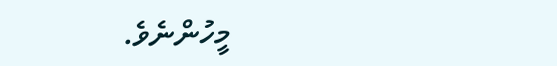މީހުންނެވެ.